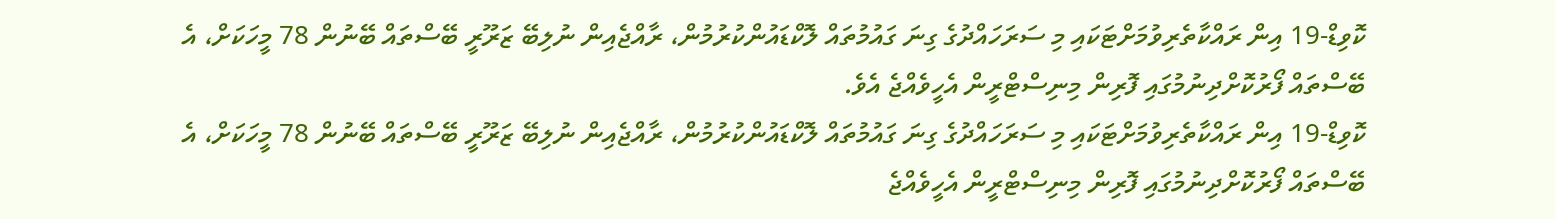ކޮވިޑް-19 އިން ރައްކާތެރިވުމަށްޓަކައި މި ސަރަހައްދުގެ ގިނަ ގައުމުތައް ލޮކްޑައުންކުރުމުން، ރާއްޖެއިން ނުލިބޭ ޒަރޫރީ ބޭސްތައް ބޭނުން 78 މީހަކަށް، އެ ބޭސްތައް ފޯރުކޮށްދިނުމުގައި ފޮރިން މިނިސްޓްރީން އެހީވެއްޖެ އެވެ.
ކޮވިޑް-19 އިން ރައްކާތެރިވުމަށްޓަކައި މި ސަރަހައްދުގެ ގިނަ ގައުމުތައް ލޮކްޑައުންކުރުމުން، ރާއްޖެއިން ނުލިބޭ ޒަރޫރީ ބޭސްތައް ބޭނުން 78 މީހަކަށް، އެ ބޭސްތައް ފޯރުކޮށްދިނުމުގައި ފޮރިން މިނިސްޓްރީން އެހީވެއްޖެ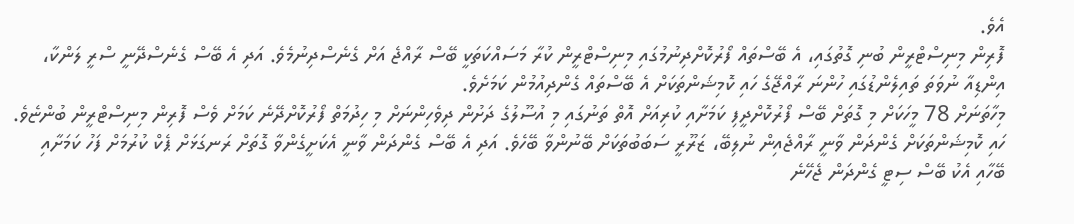އެވެ.
ފޮރިން މިނިސްޓްރީން ބުނި ގޮތުގައި، އެ ބޭސްތައް ފޯރުކޮށްދިނުމުގައި މިނިސްޓްރީން ކުރާ މަސައްކަތަކީ ބޭސް ރާއްޖެ އަށް ގެނެސްދިނުމެވެ. އަދި އެ ބޭސް ގެނެސްދޭނީ ސްރީ ލަންކާ، އިންޑިއާ ނުވަތަ ތައިލެންޑުގައި ހުންނަ ރާއްޖޭގެ ހައި ކޮމިޝަންތަކަށް އެ ބޭސްތައް ގެންދިއުމުން ކަމަށެވެ.
މިހާތަނަށް 78 މީހަކަށް މި ގޮތަށް ބޭސް ފޯރުކޮށްދީފި ކަމަށާއި ކުރިއަށް އޮތް ތަނުގައި މި އުސޫލުގެ ދަށުން ދިވެހިންނަށް މި ހިދުމަތް ފޯރުކޮށްދޭނެ ކަމަށް ވެސް ފޮރިން މިނިސްޓްރީން ބުންޏެވެ.
ހައި ކޮމިޝަންތަކަށް ގެންދަން ވާނީ ރާއްޖެއިން ނުލިބޭ، ޒަރޫރީ ސަބަބުތަކަށް ބޭނުންވާ ބޭހެވެ. އަދި އެ ބޭސް ގެންދަން ވާނީ އެކަށީގެންވާ ގޮތަށް ރަނގަޅަށް ޕެކް ކުރުމަށް ފަހު ކަމަށާއި ބޭހާއި އެކު ބޭސް ސިޓީ ގެންދަން ޖެހޭނެ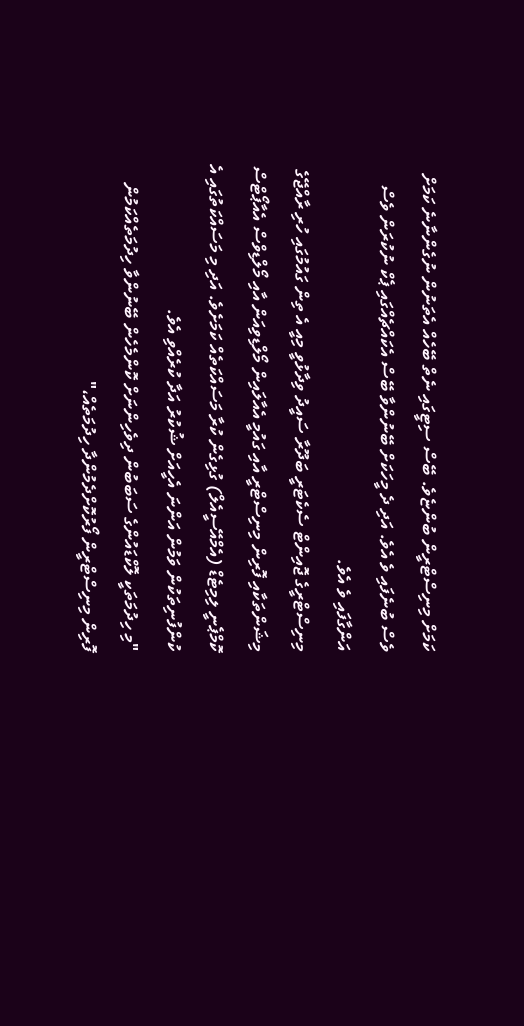ކަމަށް މިނިސްޓްރީން ބުންޏެވެ. ބޭސް ސިޓީގައި ނެތް ބޭހެއް އެތަނުން ނުގެންނާނެ ކަމަށް ވެސް ބުނެފައި ވެ އެވެ. އަދި ދެ މީހަކަށް ބޭނުންވާ ބޭސް އެކައްޗެއްގައި ޕެކް ނުކުރަން ވެސް އަންގާފައި ވެ އެވެ.
މިނިސްޓްރީގެ ޖޮއިންޓް ސެކެޓަރީ ބަދޫރާ ސައީދު ވިދާޅުވީ މިއީ އެ ތިން ގައުމުގައި ހުރި ރާއްޖޭގެ މިޝަންތަކާއި ފޮރިން މިނިސްޓްރީ އާއި ގައުމީ އެއާލައިން މޯލްޑިވިއަން އާއި މޯލްޑިވްސް އެއާޕޯޓްސް ކޮމްޕެނީ ލިމިޓެޑް (އެމްއޭސީއެލް) ގުޅިގެން ކުރާ މަސައްކަތެއް ކަމަށެވެ. އަދި މި މަސައްކަތުގައި އެ ކުންފުނިތަކުން ވަމުން އަންނަ އެހީއަށް ޝުކުރު އަދާ ކުރެއްވި އެވެ.
"މި ހިދުމަތަކީ ލޮކްޑައުންގެ ސަބަބުން ދިވެހިންނަށް ކޮންމެހެން ބޭނުންވާ ހިދުމަތެއްކަމުން ފޮރިން މިނިސްޓްރީން ފޯރުކޮށްދެމުންދާ ހިދުމަތެއް،"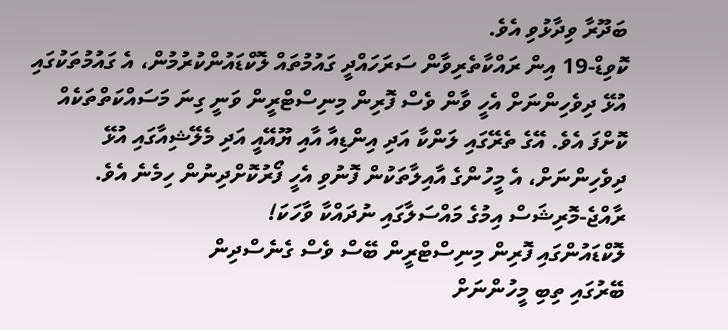ބަދޫރާ ވިދާޅުވި އެވެ.
ކޮވިޑް-19 އިން ރައްކާތެރިވާން ސަރަހައްދީ ގައުމުތައް ލޮކްޑައުންކުރުމުން، އެ ގައުމުތަކުގައި އުޅޭ ދިވެހިންނަށް އެހީ ވާން ވެސް ފޮރިން މިނިސްޓްރީން ވަނީ ގިނަ މަސައްކަތްތަކެއް ކޮށްފަ އެވެ. އޭގެ ތެރޭގައި ލަންކާ އަދި އިންޑިއާ އާއި ޔޫއޭއީ އަދި މެލޭޝިއާގައި އުޅޭ ދިވެހިންނަށް، އެ މީހުންގެ އާއިލާތަކުން ފޮނުވި އެހީ ފޯރުކޮށްދިނުން ހިމެނެ އެވެ.
ރާއްޖެ-މޮރިޝަސް އިމުގެ މައްސަލާގައި ނުދައްކާ ވާހަކަ!
ލޮކްޑައުންގައި ފޮރިން މިނިސްޓްރީން ބޭސް ވެސް ގެނެސްދިން
ބޭރުގައި ތިބި މީހުންނަށް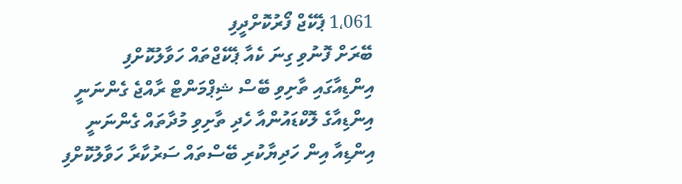1،061 ޕެކޭޖް ފޯރުކޮށްދީފި
ބޭރަށް ފޮނުވި ގިނަ ކެއާ ޕެކޭޖްތައް ހަވާލުކޮށްފި
އިންޑިއާގައި ތާށިވި ބޭސް ޝިޕްމަންޓް ރާއްޖެ ގެންނަނީ
އިންޑިއާގެ ލޮކްޑައުންއާ ހެދި ތާށިވި މުދާތައް ގެންނަނީ
އިންޑިއާ އިން ހަދިޔާކުރި ބޭސްތައް ސަރުކާރާ ހަވާލުކޮށްފި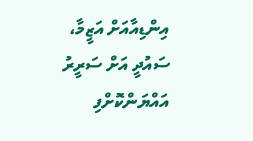އިންޑިއާއަށް އަޒީމާ، ސައުދީ އަށް ސަރީރު އައްޔަންކޮށްފި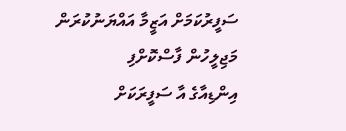ސަފީރުކަމަށް އަޒީމާ އައްޔަނުކުރަން މަޖިލީހުން ފާސްކޮށްފި
އިންޑިއާގެ އާ ސަފީރަކަށް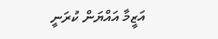އަޒީމާ އައްޔަން ކުރަނީ